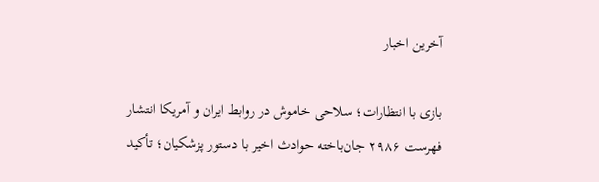آخرین اخبار

بازی با انتظارات؛ سلاحی خاموش در روابط ایران و آمریکا انتشار فهرست ۲۹۸۶ جان‌باخته حوادث اخیر با دستور پزشکیان؛ تأکید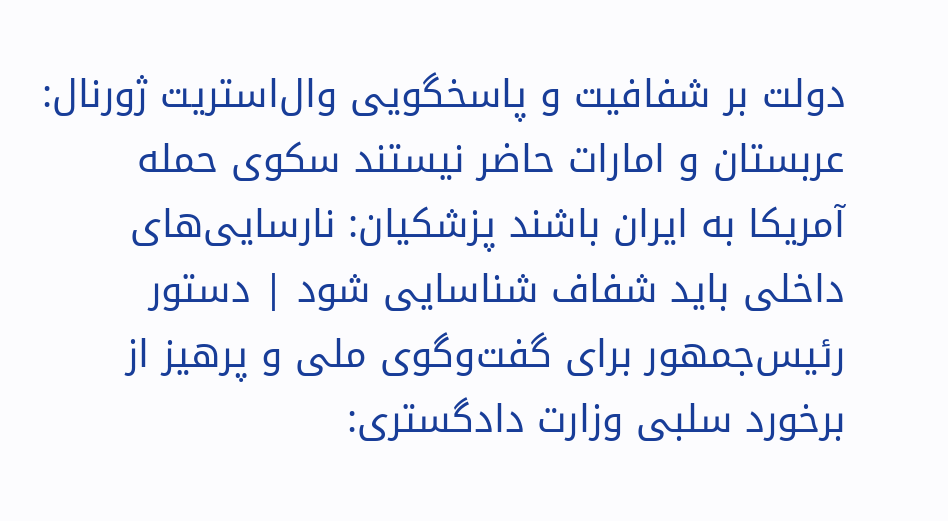دولت بر شفافیت و پاسخگویی وال‌استریت ژورنال: عربستان و امارات حاضر نیستند سکوی حمله آمریکا به ایران باشند پزشکیان: نارسایی‌های داخلی باید شفاف شناسایی شود | دستور رئیس‌جمهور برای گفت‌وگوی ملی و پرهیز از برخورد سلبی وزارت دادگستری: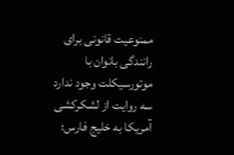ممنوعیت قانونی برای رانندگی بانوان با موتورسیکلت وجود ندارد سه روایت از لشکرکشی آمریکا به خلیج فارس؛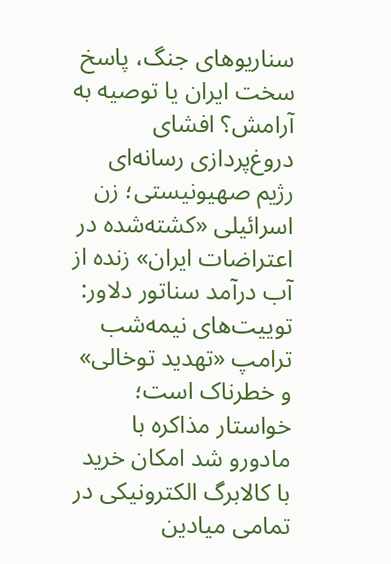سناریوهای جنگ، پاسخ سخت ایران یا توصیه به آرامش؟ افشای دروغ‌پردازی رسانه‌ای رژیم صهیونیستی؛ زن اسرائیلی «کشته‌شده در اعتراضات ایران» زنده از آب درآمد سناتور دلاور: توییت‌های نیمه‌شب ترامپ «تهدید توخالی» و خطرناک است؛ خواستار مذاکره با مادورو شد امکان خرید با کالابرگ الکترونیکی در تمامی میادین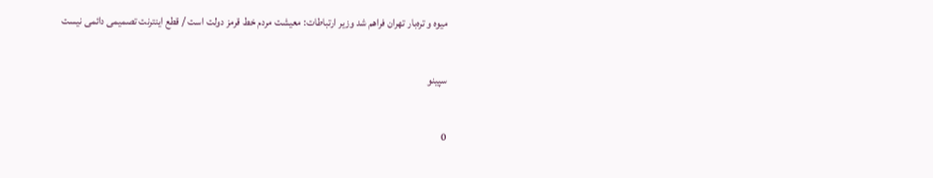میوه و تره‌بار تهران فراهم شد وزیر ارتباطات: معیشت مردم خط قرمز دولت است / قطع اینترنت تصمیمی دائمی نیست

سپینو

0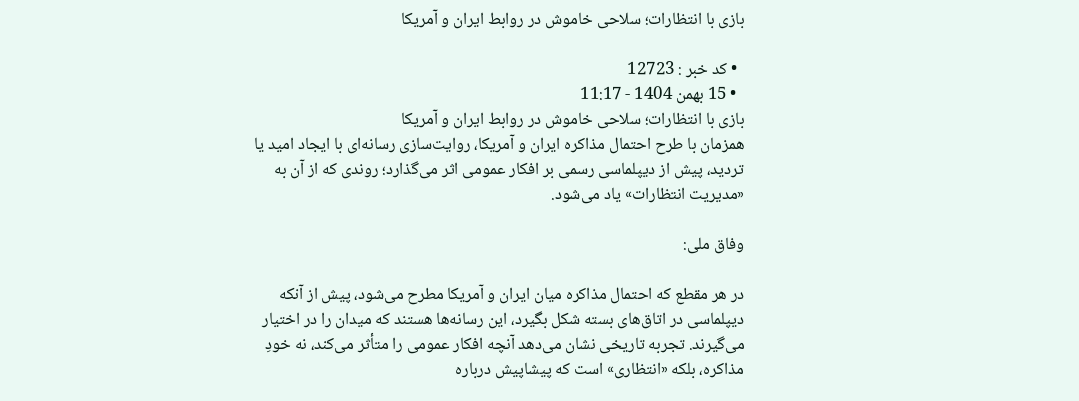بازی با انتظارات؛ سلاحی خاموش در روابط ایران و آمریکا

  • کد خبر : 12723
  • 15 بهمن 1404 - 11:17
بازی با انتظارات؛ سلاحی خاموش در روابط ایران و آمریکا
همزمان با طرح احتمال مذاکره ایران و آمریکا، روایت‌سازی رسانه‌ای با ایجاد امید یا تردید، پیش از دیپلماسی رسمی بر افکار عمومی اثر می‌گذارد؛ روندی که از آن به «مدیریت انتظارات» یاد می‌شود.

وفاق ملی:

در هر مقطع که احتمال مذاکره میان ایران و آمریکا مطرح می‌شود، پیش از آنکه دیپلماسی در اتاق‌های بسته شکل بگیرد، این رسانه‌ها هستند که میدان را در اختیار می‌گیرند. تجربه تاریخی نشان می‌دهد آنچه افکار عمومی را متأثر می‌کند، نه خودِ مذاکره، بلکه «انتظاری» است که پیشاپیش درباره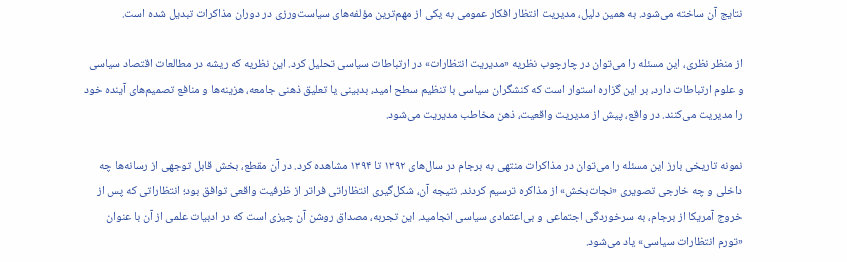نتایج آن ساخته می‌شود. به همین دلیل، مدیریت انتظار افکار عمومی به یکی از مهم‌ترین مؤلفه‌های سیاست‌ورزی در دوران مذاکرات تبدیل شده است.

از منظر نظری، این مسئله را می‌توان در چارچوب نظریه «مدیریت انتظارات» در ارتباطات سیاسی تحلیل کرد. این نظریه که ریشه در مطالعات اقتصاد سیاسی و علوم ارتباطات دارد، بر این گزاره استوار است که کنشگران سیاسی با تنظیم سطح امید، بدبینی یا تعلیق ذهنی جامعه، هزینه‌ها و منافع تصمیم‌های آینده خود را مدیریت می‌کنند. در واقع، پیش از مدیریت واقعیت، ذهن مخاطب مدیریت می‌شود.

نمونه تاریخی بارز این مسئله را می‌توان در مذاکرات منتهی به برجام در سال‌های ۱۳۹۲ تا ۱۳۹۴ مشاهده کرد. در آن مقطع، بخش قابل توجهی از رسانه‌ها چه داخلی و چه خارجی تصویری «نجات‌بخش» از مذاکره ترسیم کردند. نتیجه آن، شکل‌گیری انتظاراتی فراتر از ظرفیت واقعی توافق بود؛ انتظاراتی که پس از خروج آمریکا از برجام، به سرخوردگی اجتماعی و بی‌اعتمادی سیاسی انجامید. این تجربه، مصداق روشن آن چیزی است که در ادبیات علمی از آن با عنوان «تورم انتظارات سیاسی» یاد می‌شود.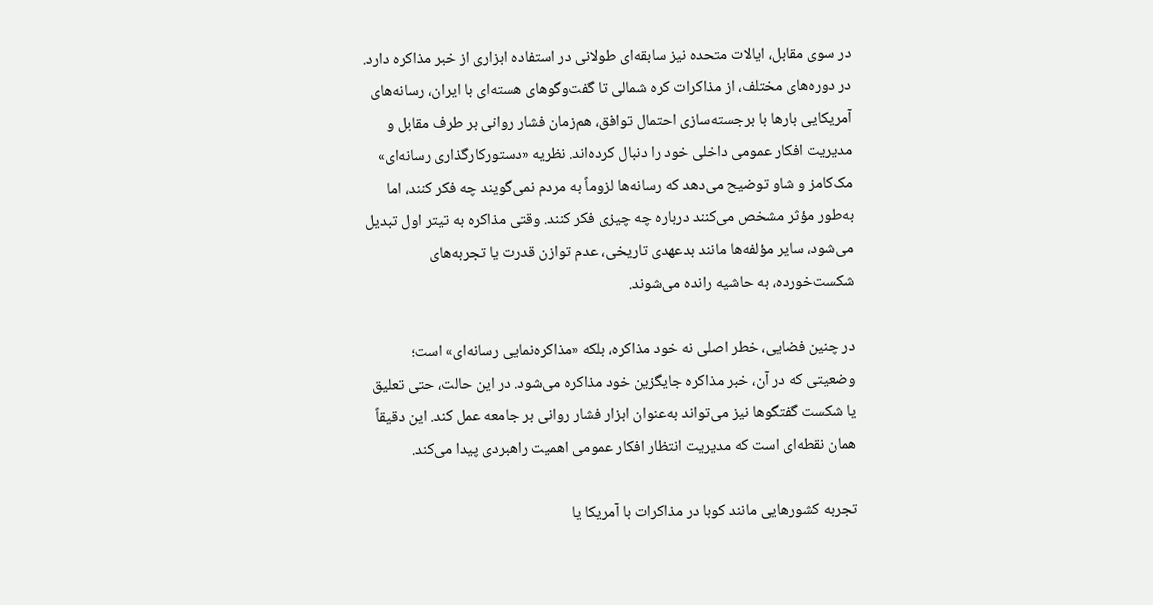در سوی مقابل، ایالات متحده نیز سابقه‌ای طولانی در استفاده ابزاری از خبر مذاکره دارد. در دوره‌های مختلف، از مذاکرات کره شمالی تا گفت‌وگوهای هسته‌ای با ایران، رسانه‌های آمریکایی بارها با برجسته‌سازی احتمال توافق، هم‌زمان فشار روانی بر طرف مقابل و مدیریت افکار عمومی داخلی خود را دنبال کرده‌اند. نظریه «دستورکارگذاری رسانه‌ای» مک‌کامز و شاو توضیح می‌دهد که رسانه‌ها لزوماً به مردم نمی‌گویند چه فکر کنند، اما به‌طور مؤثر مشخص می‌کنند درباره چه چیزی فکر کنند. وقتی مذاکره به تیتر اول تبدیل می‌شود، سایر مؤلفه‌ها مانند بدعهدی تاریخی، عدم توازن قدرت یا تجربه‌های شکست‌خورده، به حاشیه رانده می‌شوند.

در چنین فضایی، خطر اصلی نه خود مذاکره، بلکه «مذاکره‌نمایی رسانه‌ای» است؛ وضعیتی که در آن، خبر مذاکره جایگزین خود مذاکره می‌شود. در این حالت، حتی تعلیق یا شکست گفتگوها نیز می‌تواند به‌عنوان ابزار فشار روانی بر جامعه عمل کند. این دقیقاً همان نقطه‌ای است که مدیریت انتظار افکار عمومی اهمیت راهبردی پیدا می‌کند.

تجربه کشورهایی مانند کوبا در مذاکرات با آمریکا یا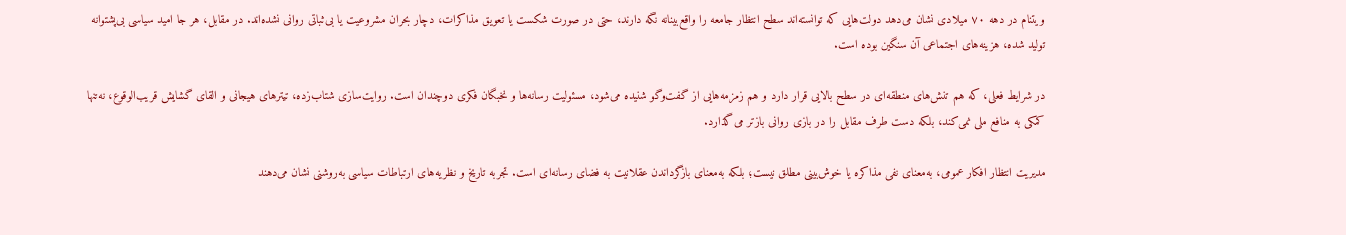ویتنام در دهه ۷۰ میلادی نشان می‌دهد دولت‌هایی که توانسته‌اند سطح انتظار جامعه را واقع‌بینانه نگه دارند، حتی در صورت شکست یا تعویق مذاکرات، دچار بحران مشروعیت یا بی‌ثباتی روانی نشده‌اند. در مقابل، هر جا امید سیاسی بی‌پشتوانه تولید شده، هزینه‌های اجتماعی آن سنگین بوده است.

در شرایط فعلی، که هم تنش‌های منطقه‌ای در سطح بالایی قرار دارد و هم زمزمه‌هایی از گفت‌وگو شنیده می‌شود، مسئولیت رسانه‌ها و نخبگان فکری دوچندان است. روایت‌سازی شتاب‌زده، تیترهای هیجانی و القای گشایش قریب‌الوقوع، نه‌تنها کمکی به منافع ملی نمی‌کند، بلکه دست طرف مقابل را در بازی روانی بازتر می‌گذارد.

مدیریت انتظار افکار عمومی، به‌معنای نفی مذاکره یا خوش‌بینی مطلق نیست؛ بلکه به‌معنای بازگرداندن عقلانیت به فضای رسانه‌ای است. تجربه تاریخ و نظریه‌های ارتباطات سیاسی به‌روشنی نشان می‌دهند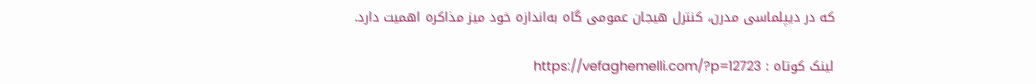که در دیپلماسی مدرن، کنترل هیجان عمومی گاه به‌اندازه خود میز مذاکره اهمیت دارد.

لینک کوتاه : https://vefaghemelli.com/?p=12723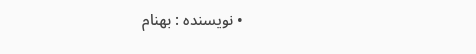• نویسنده : بهنام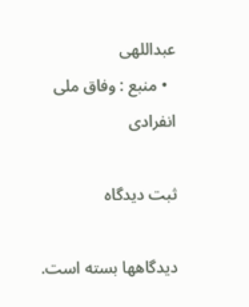عبداللهی
  • منبع : وفاق ملی
انفرادی

ثبت دیدگاه

دیدگاهها بسته است.